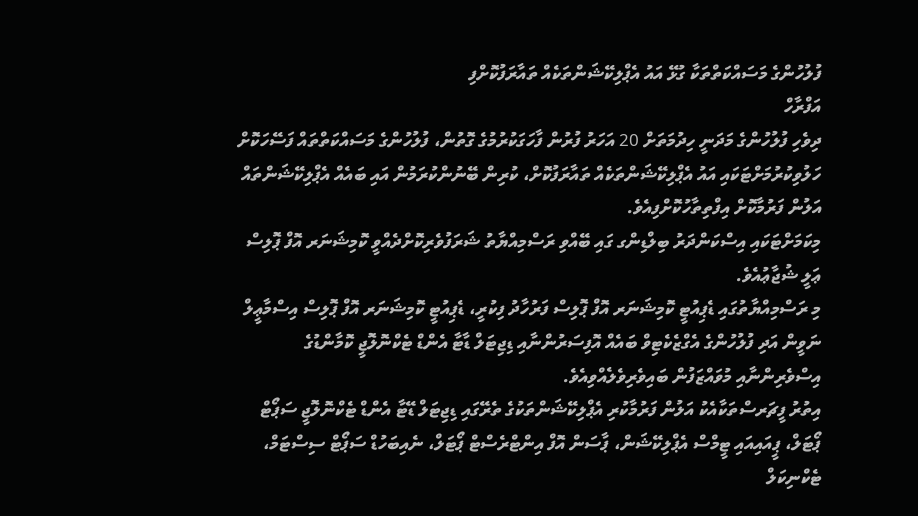ފުލުހުންގެ މަސައްކަތްތަކާ ގުޅޭ އައު އެޕްލިކޭޝަންތަކެއް ތައާރަފުކޮށްފި
އަފްރާހް
ދިވެހި ފުލުހުންގެ މަދަނީ ހިދުމަތަށް 20 އަހަރު ފުރުން ފާހަގަކުރުމުގެ ގޮތުން، ފުލުހުންގެ މަސައްކަތްތައް ފަސޭހަކޮށް ހަލުވިކުރުމަށްޓަކައި އައު އެޕްލިކޭޝަންތަކެއް ތައާރަފުކޮށް، ކުރިން ބޭނުންކުރަމުން އައި ބައެއް އެޕްލިކޭޝަންތައް އަލުން ފަރުމާކޮށް އިފްތިތާހުކޮށްފިއެވެ.
މިކަމަށްޓަކައި އިސްކަންދަރު ބިލްޑިންގ ގައި ބޭއްވި ރަސްމިއްޔާތު ޝަރަފުވެރިކޮށްދެއްވީ ކޮމިޝަނަރ އޮފް ޕޮލިސް ޢަލީ ޝުޖާޢުއެވެ.
މި ރަސްމިއްޔާތުގައި ޑެޕިއުޓީ ކޮމިޝަނަރ އޮފް ޕޮލިސް ފަރުހާދު ފިކުރީ، ޑެޕިއުޓީ ކޮމިޝަނަރ އޮފް ޕޮލިސް އިސްމާޢީލް ނަވީން އަދި ފުލުހުންގެ އެގްޒެކެޓިވް ބައެއް އޮފިސަރުންނާއި ޑިޖިޓަލް ޑާޓާ އެންޑް ޓެކްނޮލޮޖީ ކޮމާންޑުގެ އިސްވެރިންނާއި މުވައްޒަފުން ބައިވެރިވެލެއްވިއެވެ.
އިތުރު ފީޗަރސްތަކާއެކު އަލުން ފަރުމާކުރި އެޕްލިކޭޝަންތަކުގެ ތެރޭގައި ޑިޖިޓަލް ޑޭޓާ އެންޑް ޓެކްނޮލޮޖީ ސަޕޯޓް ޕޯޓަލް، ޕީއައިއައި ޓީމްސް އެޕްލިކޭޝަން، ޕާސަން އޮފް އިންޓްރެސްޓް ޕޯޓަލް، ނެއިބަހުޑް ސަޕޯޓް ސިސްޓަމް، ޓެކްނިކަލް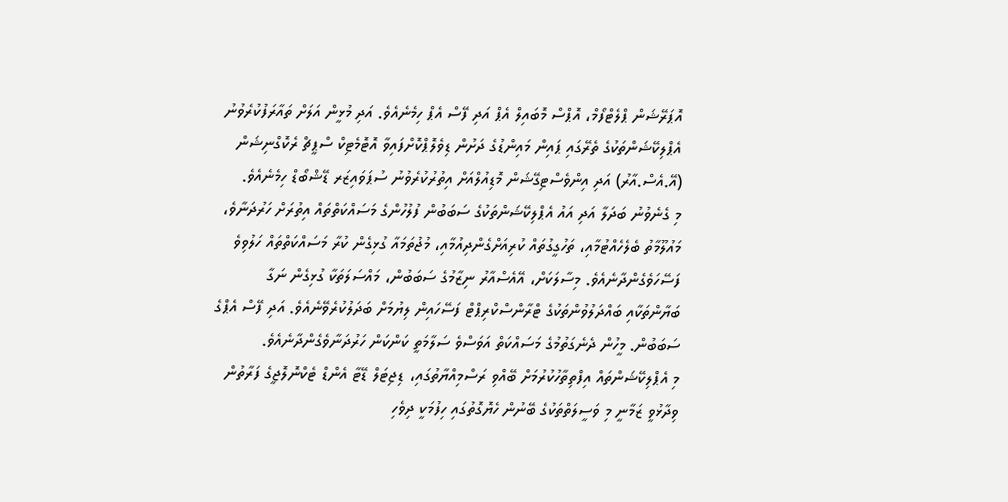އޮޕަރޭޝަން ޕްލެޓްފޯމް، އޮޕްސް މޮބައިލް އެޕް އަދި ފޭސް އެޕް ހިމެނެއެވެ. އަދި މުޅީން އަލަށް ތައާރަފުކުރެވުނު އެޕްލިކޭޝަންތަކުގެ ތެރޭގައި ޕައިން މައިންޑުގެ ދަށުން ޑިވެލޮޕްކޮށްފައިވާ އޮޓޮމެޓިކް ސްޕީޗް ރެކޮގްނިޝަން (އޭ.އެސް.އާރު) އަދި އިންވެސްޓިގޭޝަން މޮޑިއުލްއަށް އިތުރުކުރެވުނު ސުޕަވައިޒަރ ޑޭޝްބޯޑް ހިމެނެއެވެ.
މި ގެނެވުނު ބަދަލާ އަދި އައު އެޕްލިކޭޝަންތަކުގެ ސަބަބުން ފުލުހުންގެ މަސައްކަތްތައް އިތުރަށް ހަރުދަނާވެ، މައުލޫމާތު ބެލެހެއްޓުމާއި، ތަހުގީގުތައް ކުރިއަށްގެންދިއުމާއި، މުޖުތަމައާ ގުޅިގެން ކުރާ މަސައްކަތްތައް ހަލުވިވެ ފަސޭހަވެގެންދާނެއެވެ. މިސާލަކަށް، އޭއެސްއާރު ނިޒާމުގެ ސަބަބުން، މައްސަލަތަކާ ގުޅިގެން ނަގާ ބަޔާންތަކާއި ބައްދަލުވުންތަކުގެ ޓްރާންސްކްރިޕްޓް ފަސޭހައިން ލިޔުމަށް ބަދަލުކުރެވޭނެއެވެ. އަދި ފޭސް އެޕްގެ ސަބަބުން. މީހުން ދެނެގަތުމުގެ މަސައްކަތް އަވަސްވެ ސަލާމަތީ ކަންކަން ހަރުދަނާވެގެންދާނެއެވެ.
މި އެޕްލިކޭޝަންތައް އިފްތިތާހުކުރުމަށް ބޭއްވި ރަސްމިއްޔާތުގައި، ޑިޖިޓަލް ޑޭޓާ އެންޑް ޓެކްނޮލޮޖީގެ ފަރާތުން ވިދާޅުވީ ޒަމާނީ މި ވަސީލަތްތަކުގެ ބޭނުން ހެޔޮގޮތުގައި ހިފުމަކީ ދިވެހި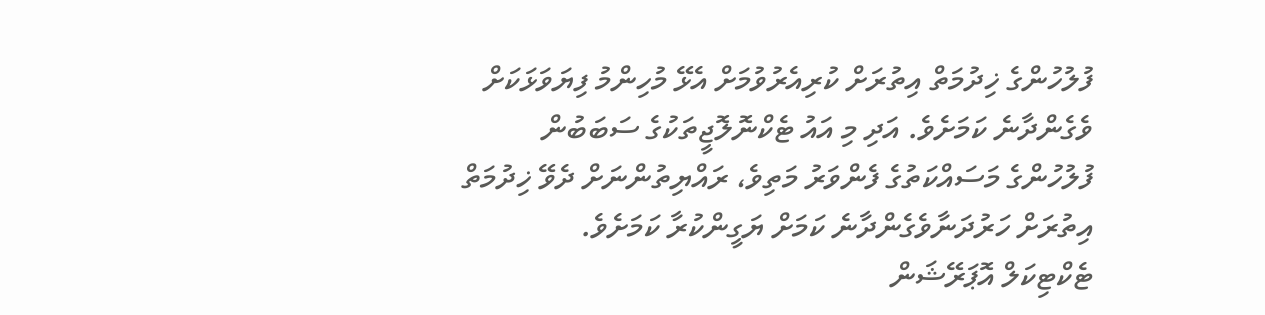ފުލުހުންގެ ޚިދުމަތް އިތުރަށް ކުރިއެރުވުމަށް އެޅޭ މުހިންމު ފިޔަވަޅަކަށް ވެގެންދާނެ ކަމަށެވެ. އަދި މި އައު ޓެކްނޮލޮޖީތަކުގެ ސަބަބުން ފުލުހުންގެ މަސައްކަތުގެ ފެންވަރު މަތިވެ، ރައްޔިތުންނަށް ދެވޭ ޚިދުމަތް އިތުރަށް ހަރުދަނާވެގެންދާނެ ކަމަށް ޔަގީންކުރާ ކަމަށެވެ.
ޓެކްޓިކަލް އޮޕަރޭޝަން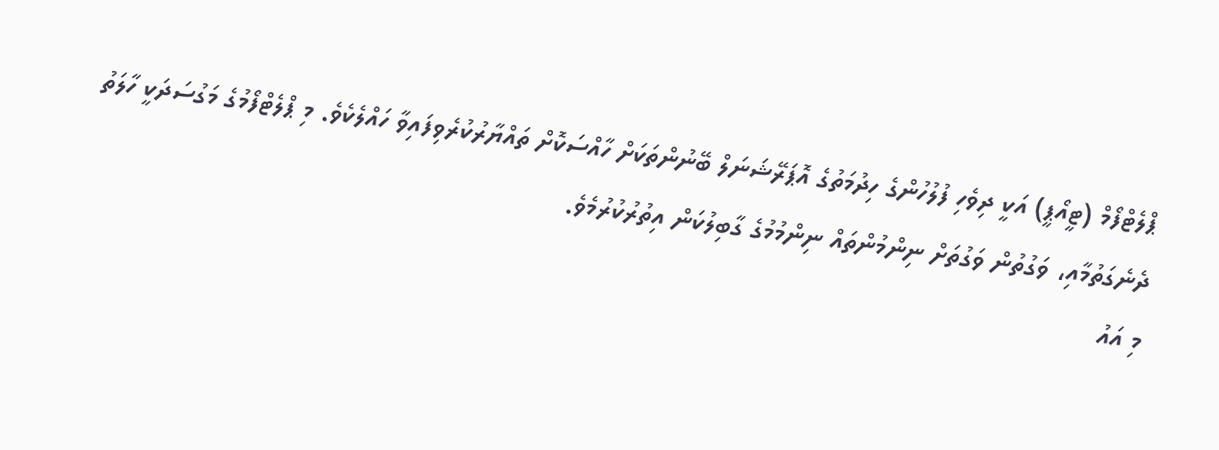ޕްލެޓްފޯމް (ޓީއޯޕީ) އަކީ ދިވެހި ފުލުހުންގެ ހިދުމަތުގެ އޮޕަރޭޝަނަލް ބޭނުންތަކަށް ހާއްސަކޮށް ތައްޔާރުކުރެވިފައިވާ ހައްލެކެވެ. މި ޕްލެޓްފޯމުގެ މަގުސަދަކީ ހާލަތު ދެނެގަތުމާއި، ވަގުތުން ވަގުތަށް ނިންމުންތައް ނިންމުމުގެ ގާބިލުކަން އިތުރުކުރުމެވެ.
މި އައު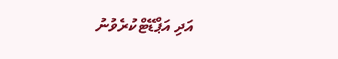އަދި އަޕްޑޭޓްކުރެވުނު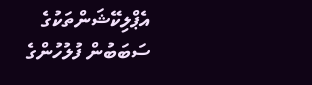އެޕްލިކޭޝަންތަކުގެ ސަބަބުން ފުލުހުންގެ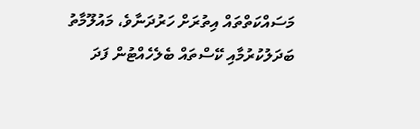މަސައްކަތްތައް އިތުރަށް ހަރުދަނާވެ، މައުލޫމާތު ބަދަލުކުރުމާއި ކޭސްތައް ބެލެހެއްޓުން ފަދަ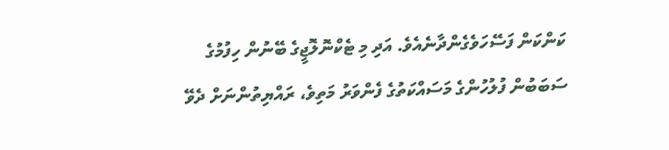ކަންކަން ފަސޭހަވެގެންދާނެއެވެ. އަދި މި ޓެކްނޮލޮޖީގެ ބޭނުން ހިފުމުގެ ސަބަބުން ފުލުހުންގެ މަސައްކަތުގެ ފެންވަރު މަތިވެ، ރައްޔިތުންނަށް ދެވޭ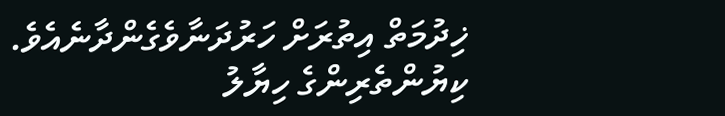ޚިދުމަތް އިތުރަށް ހަރުދަނާވެގެންދާނެއެވެ.
ކިޔުންތެރިންގެ ހިޔާލު